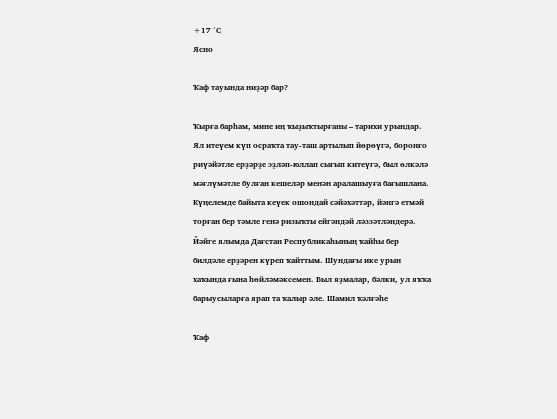+17 °С
Ясно

Ҡаф тауында ниҙәр бар?

Ҡырға барһам, мине иң ҡыҙыҡтырғаны – тарихи урындар. Ял итеүем күп осраҡта тау-таш артылып йөрөүгә, боронғо риүәйәтле ерҙәрҙе эҙләп-юллап сығып китеүгә, был өлкәлә мәғлүмәтле булған кешеләр менән аралашыуға бағышлана. Күңелемде байыта кеүек ошондай сәйәхәттәр, йәнгә етмәй торған бер тәмле генә ризыҡты ейгәндәй ләззәтләндерә. Йәйге ялымда Дағстан Республикаһының ҡайһы бер билдәле ерҙәрен күреп ҡайттым. Шундағы ике урын хаҡында ғына һөйләмәксемен. Был яҙмалар, бәлки, ул яҡҡа барыусыларға ярап та ҡалыр әле. Шамил ҡәлғәһе

Ҡаф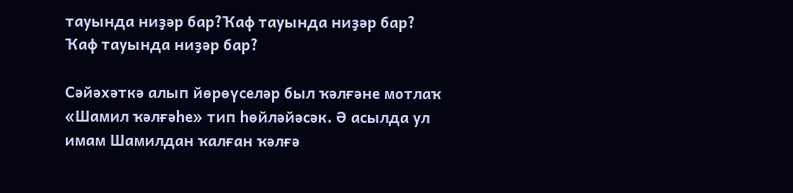тауында ниҙәр бар?Ҡаф тауында ниҙәр бар?
Ҡаф тауында ниҙәр бар?

Сәйәхәткә алып йөрөүселәр был ҡәлғәне мотлаҡ «Шамил ҡәлғәһе» тип һөйләйәсәк. Ә асылда ул имам Шамилдан ҡалған ҡәлғә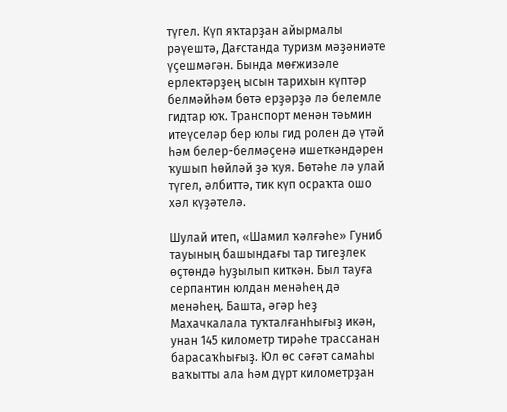түгел. Күп яҡтарҙан айырмалы рәүештә, Дағстанда туризм мәҙәниәте үҫешмәгән. Бында мөғжизәле ерлектәрҙең ысын тарихын күптәр белмәйһәм бөтә ерҙәрҙә лә белемле гидтар юҡ. Транспорт менән тәьмин итеүселәр бер юлы гид ролен дә үтәй һәм белер-белмәҫенә ишеткәндәрен ҡушып һөйләй ҙә ҡуя. Бөтәһе лә улай түгел, әлбиттә, тик күп осраҡта ошо хәл күҙәтелә.

Шулай итеп, «Шамил ҡәлғәһе» Гуниб тауының башындағы тар тигеҙлек өҫтөндә һуҙылып киткән. Был тауға серпантин юлдан менәһең дә менәһең. Башта, әгәр һеҙ Махачкалала туҡталғанһығыҙ икән, унан 145 километр тирәһе трассанан барасаҡһығыҙ. Юл өс сәғәт самаһы ваҡытты ала һәм дүрт километрҙан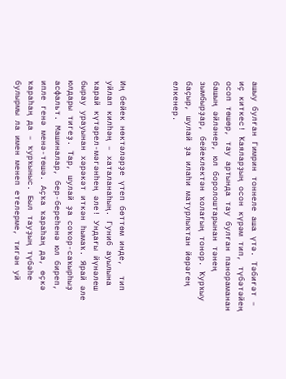ашыу булған Гимрин тоннеле аша үтә. Тәбиғәт – иҫ киткес! Ҡаяларҙың осон күрәм тип, түбәтәйең осоп төшөр, тау артында тау булған панораманан башың әйләнер, юл боролоштарынан тәнең зымбырҙар, бейеклектән ҡолағың тонор. Ҡурҡыу баҫыр, шулай ҙа илаһи матурлыҡтан йөрәгең елкенер.



Иң бейек нөктәләрҙе үтеп бөттөм инде,  тип уйлап килһәң – хаталанаһың. Гуниб ауылына ҡарай күтәрел-мәгәнһең әле! Ундағы йүнәлеш бырау урауынан хәрәкәт иткән һымаҡ. Ярай әле юлдары тигеҙ. Тар, шулай ҙа соҡор-саҡырһыҙ асфальт. Машиналар, бер-береһенә юл биреп, ипле генә менә-төшә. Аҫҡа ҡараһаң да, өҫкә ҡараһаң да – ҡурҡыныс. Был тауҙың түбәһе булырмы ла имен менеп етелерме, тигән уй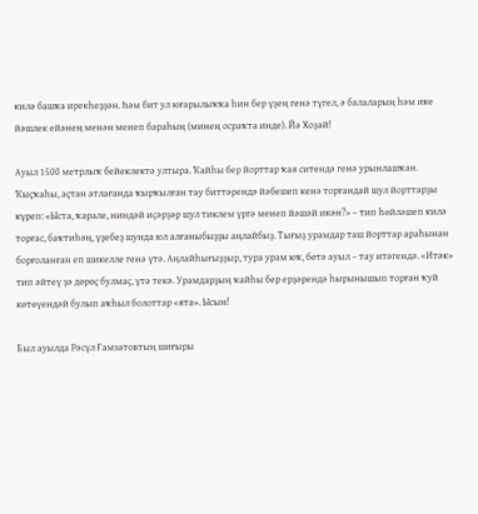килә башҡа ирекһеҙҙән. Һәм бит ул юғарылыҡҡа һин бер үҙең генә түгел, ә балаларың һәм ике йәшлек ейәнең менән менеп бараһың (минең осраҡта инде). Йә Хоҙай!

Ауыл 1500 метрлыҡ бейеклектә ултыра. Ҡайһы бер йорттар ҡая ситендә генә урынлашҡан. Ҡыҫҡаһы, аҫтан атлағанда ҡырҡылған тау биттәрендә йәбешеп кенә торғандай шул йорттарҙы күреп: «Ыста, ҡарале, ниндәй иҫәрҙәр шул тиклем үргә менеп йәшәй икән?» – тип һөйләшеп килә торғас, баҡтиһәң, үҙебеҙ шунда юл алғаныбыҙҙы аңлайбыҙ. Тығыҙ урамдар таш йорттар араһынан борғоланған еп шикелле генә үтә. Аңлайһығыҙҙыр, тура урам юҡ, бөтә ауыл – тау итәгендә. «Итәк» тип әйтеү ҙә дөрөҫ булмаҫ, үтә текә. Урамдарҙың ҡайһы бер ерҙәрендә һырынышып торған ҡуй көтөүендәй булып аҡһыл болоттар «ята». Ысын!

Был ауылда Рәсүл Ғамзатовтың шиғыры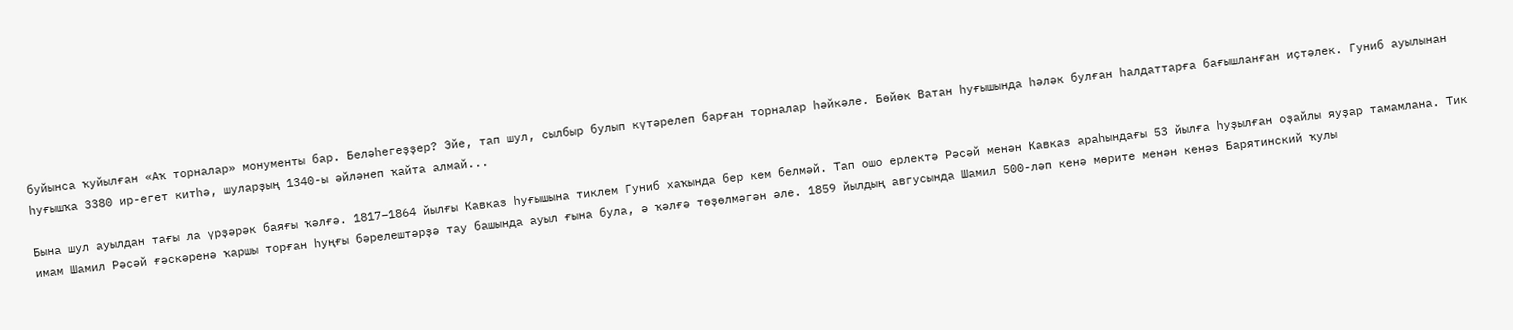буйынса ҡуйылған «Аҡ торналар» монументы бар. Беләһегеҙҙер? Эйе, тап шул, сылбыр булып күтәрелеп барған торналар һәйкәле. Бөйөк Ватан һуғышында һәләк булған һалдаттарға бағышланған иҫтәлек. Гуниб ауылынан һуғышҡа 3380 ир-егет китһә, шуларҙың 1340-ы әйләнеп ҡайта алмай...

Бына шул ауылдан тағы ла үрҙәрәк баяғы ҡәлғә. 1817–1864 йылғы Кавказ һуғышына тиклем Гуниб хаҡында бер кем белмәй. Тап ошо ерлектә Рәсәй менән Кавказ араһындағы 53 йылға һуҙылған оҙайлы яуҙар тамамлана. Тик имам Шамил Рәсәй ғәскәренә ҡаршы торған һуңғы бәрелештәрҙә тау башында ауыл ғына була, ә ҡәлғә төҙөлмәгән әле. 1859 йылдың авгусында Шамил 500-ләп кенә мөрите менән кенәз Барятинский ҡулы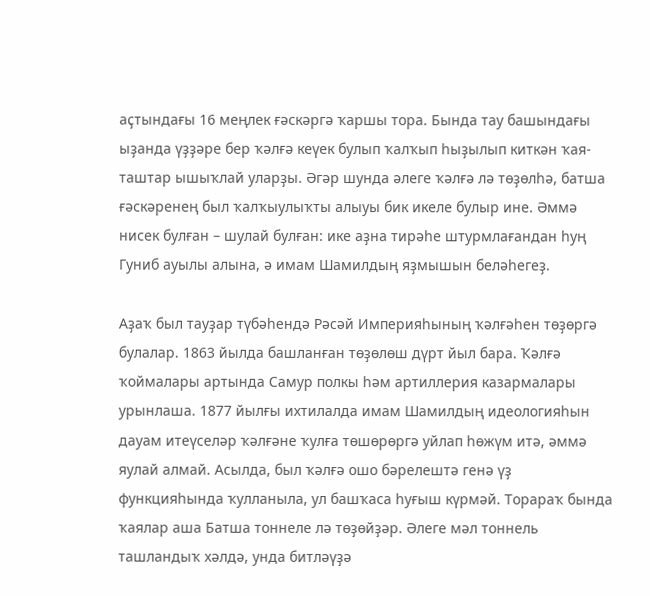аҫтындағы 16 меңлек ғәскәргә ҡаршы тора. Бында тау башындағы ыҙанда үҙҙәре бер ҡәлғә кеүек булып ҡалҡып һыҙылып киткән ҡая-таштар ышыҡлай уларҙы. Әгәр шунда әлеге ҡәлғә лә төҙөлһә, батша ғәскәренең был ҡалҡыулыҡты алыуы бик икеле булыр ине. Әммә нисек булған – шулай булған: ике аҙна тирәһе штурмлағандан һуң Гуниб ауылы алына, ә имам Шамилдың яҙмышын беләһегеҙ.

Аҙаҡ был тауҙар түбәһендә Рәсәй Империяһының ҡәлғәһен төҙөргә булалар. 1863 йылда башланған төҙөлөш дүрт йыл бара. Ҡәлғә ҡоймалары артында Самур полкы һәм артиллерия казармалары урынлаша. 1877 йылғы ихтилалда имам Шамилдың идеологияһын дауам итеүселәр ҡәлғәне ҡулға төшөрөргә уйлап һөжүм итә, әммә яулай алмай. Асылда, был ҡәлғә ошо бәрелештә генә үҙ функцияһында ҡулланыла, ул башҡаса һуғыш күрмәй. Торараҡ бында ҡаялар аша Батша тоннеле лә төҙөйҙәр. Әлеге мәл тоннель ташландыҡ хәлдә, унда битләүҙә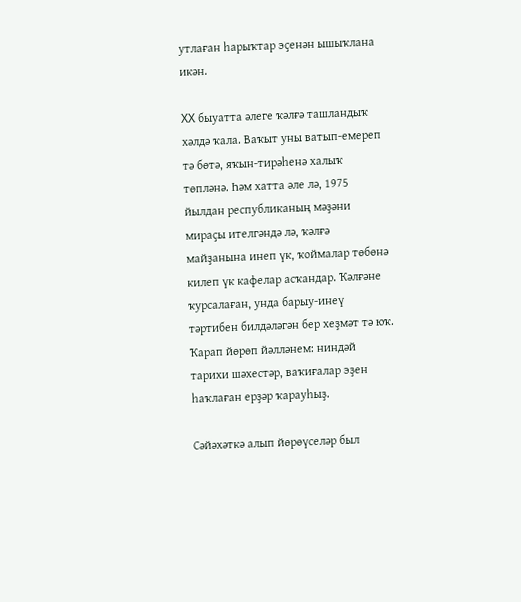утлаған һарыҡтар эҫенән ышыҡлана икән.

XX быуатта әлеге ҡәлғә ташландыҡ хәлдә ҡала. Ваҡыт уны ватып-емереп тә бөтә, яҡын-тирәһенә халыҡ төпләнә. Һәм хатта әле лә, 1975 йылдан республиканың мәҙәни мираҫы ителгәндә лә, ҡәлғә майҙанына инеп үк, ҡоймалар төбөнә килеп үк кафелар асҡандар. Ҡәлғәне ҡурсалаған, унда барыу-инеү тәртибен билдәләгән бер хеҙмәт тә юҡ. Ҡарап йөрөп йәлләнем: ниндәй тарихи шәхестәр, ваҡиғалар эҙен һаҡлаған ерҙәр ҡарауһыҙ.

Сәйәхәткә алып йөрөүселәр был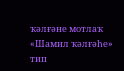ҡәлғәне мотлаҡ «Шамил ҡәлғәһе» тип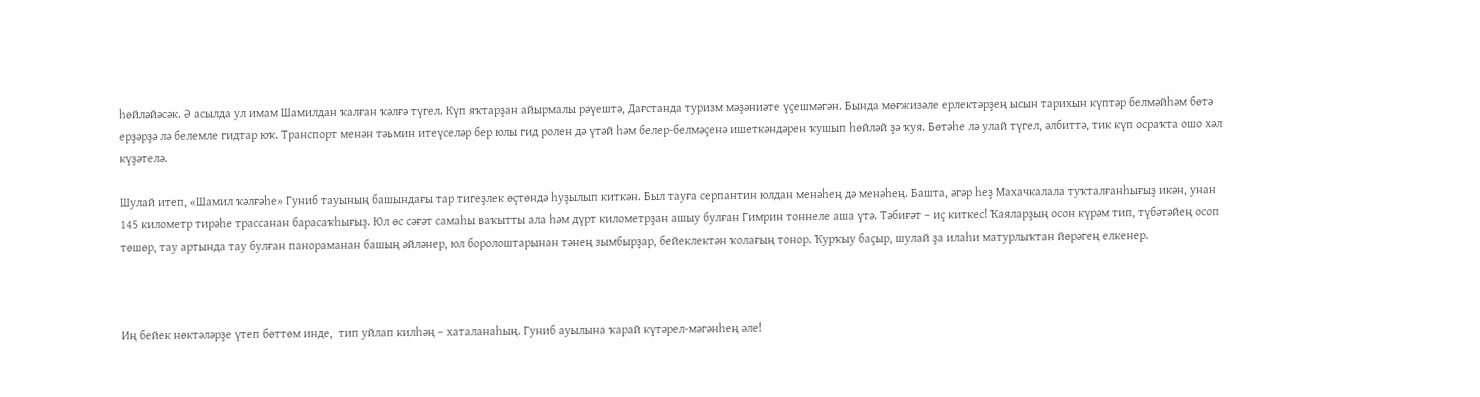һөйләйәсәк. Ә асылда ул имам Шамилдан ҡалған ҡәлғә түгел. Күп яҡтарҙан айырмалы рәүештә, Дағстанда туризм мәҙәниәте үҫешмәгән. Бында мөғжизәле ерлектәрҙең ысын тарихын күптәр белмәйһәм бөтә ерҙәрҙә лә белемле гидтар юҡ. Транспорт менән тәьмин итеүселәр бер юлы гид ролен дә үтәй һәм белер-белмәҫенә ишеткәндәрен ҡушып һөйләй ҙә ҡуя. Бөтәһе лә улай түгел, әлбиттә, тик күп осраҡта ошо хәл күҙәтелә.

Шулай итеп, «Шамил ҡәлғәһе» Гуниб тауының башындағы тар тигеҙлек өҫтөндә һуҙылып киткән. Был тауға серпантин юлдан менәһең дә менәһең. Башта, әгәр һеҙ Махачкалала туҡталғанһығыҙ икән, унан 145 километр тирәһе трассанан барасаҡһығыҙ. Юл өс сәғәт самаһы ваҡытты ала һәм дүрт километрҙан ашыу булған Гимрин тоннеле аша үтә. Тәбиғәт – иҫ киткес! Ҡаяларҙың осон күрәм тип, түбәтәйең осоп төшөр, тау артында тау булған панораманан башың әйләнер, юл боролоштарынан тәнең зымбырҙар, бейеклектән ҡолағың тонор. Ҡурҡыу баҫыр, шулай ҙа илаһи матурлыҡтан йөрәгең елкенер.



Иң бейек нөктәләрҙе үтеп бөттөм инде,  тип уйлап килһәң – хаталанаһың. Гуниб ауылына ҡарай күтәрел-мәгәнһең әле!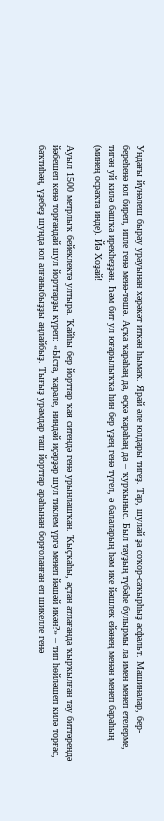Ундағы йүнәлеш бырау урауынан хәрәкәт иткән һымаҡ. Ярай әле юлдары тигеҙ. Тар, шулай ҙа соҡор-саҡырһыҙ асфальт. Машиналар, бер-береһенә юл биреп, ипле генә менә-төшә. Аҫҡа ҡараһаң да, өҫкә ҡараһаң да – ҡурҡыныс. Был тауҙың түбәһе булырмы ла имен менеп етелерме, тигән уй килә башҡа ирекһеҙҙән. Һәм бит ул юғарылыҡҡа һин бер үҙең генә түгел, ә балаларың һәм ике йәшлек ейәнең менән менеп бараһың (минең осраҡта инде). Йә Хоҙай!

Ауыл 1500 метрлыҡ бейеклектә ултыра. Ҡайһы бер йорттар ҡая ситендә генә урынлашҡан. Ҡыҫҡаһы, аҫтан атлағанда ҡырҡылған тау биттәрендә йәбешеп кенә торғандай шул йорттарҙы күреп: «Ыста, ҡарале, ниндәй иҫәрҙәр шул тиклем үргә менеп йәшәй икән?» – тип һөйләшеп килә торғас, баҡтиһәң, үҙебеҙ шунда юл алғаныбыҙҙы аңлайбыҙ. Тығыҙ урамдар таш йорттар араһынан борғоланған еп шикелле генә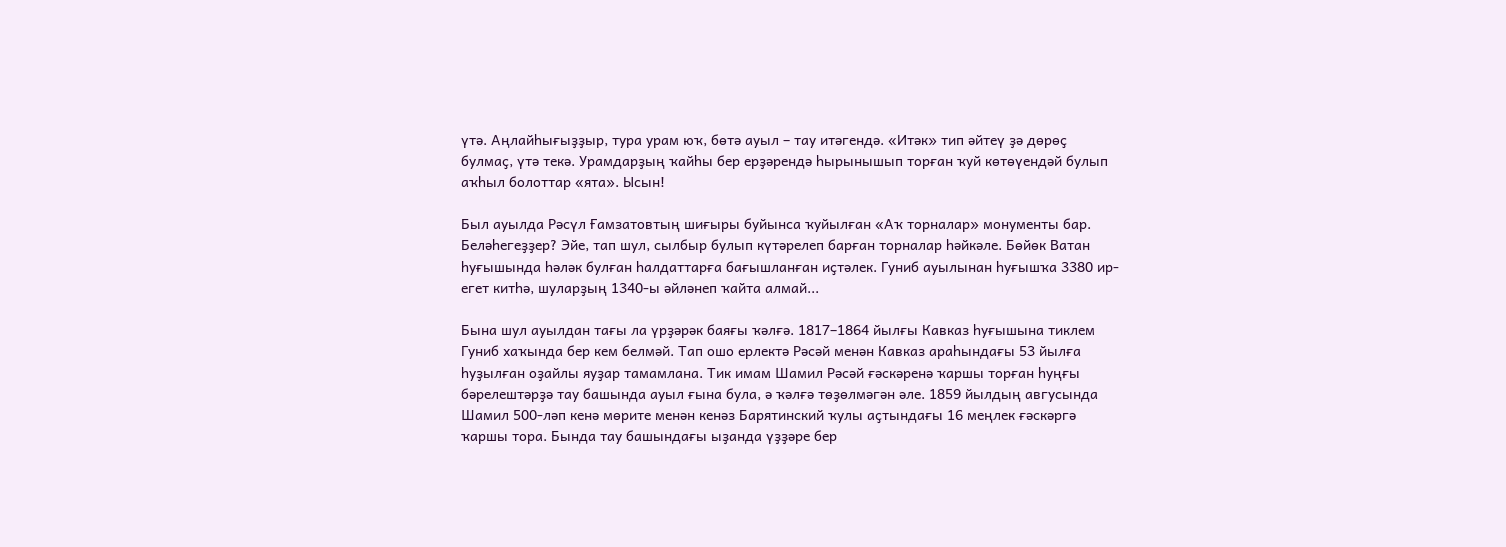үтә. Аңлайһығыҙҙыр, тура урам юҡ, бөтә ауыл – тау итәгендә. «Итәк» тип әйтеү ҙә дөрөҫ булмаҫ, үтә текә. Урамдарҙың ҡайһы бер ерҙәрендә һырынышып торған ҡуй көтөүендәй булып аҡһыл болоттар «ята». Ысын!

Был ауылда Рәсүл Ғамзатовтың шиғыры буйынса ҡуйылған «Аҡ торналар» монументы бар. Беләһегеҙҙер? Эйе, тап шул, сылбыр булып күтәрелеп барған торналар һәйкәле. Бөйөк Ватан һуғышында һәләк булған һалдаттарға бағышланған иҫтәлек. Гуниб ауылынан һуғышҡа 3380 ир-егет китһә, шуларҙың 1340-ы әйләнеп ҡайта алмай...

Бына шул ауылдан тағы ла үрҙәрәк баяғы ҡәлғә. 1817–1864 йылғы Кавказ һуғышына тиклем Гуниб хаҡында бер кем белмәй. Тап ошо ерлектә Рәсәй менән Кавказ араһындағы 53 йылға һуҙылған оҙайлы яуҙар тамамлана. Тик имам Шамил Рәсәй ғәскәренә ҡаршы торған һуңғы бәрелештәрҙә тау башында ауыл ғына була, ә ҡәлғә төҙөлмәгән әле. 1859 йылдың авгусында Шамил 500-ләп кенә мөрите менән кенәз Барятинский ҡулы аҫтындағы 16 меңлек ғәскәргә ҡаршы тора. Бында тау башындағы ыҙанда үҙҙәре бер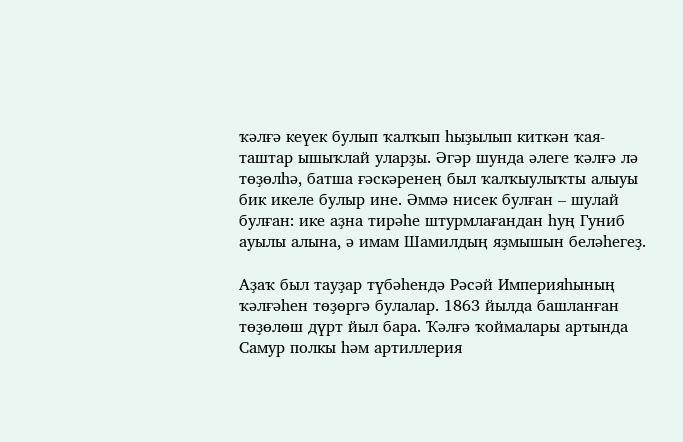ҡәлғә кеүек булып ҡалҡып һыҙылып киткән ҡая-таштар ышыҡлай уларҙы. Әгәр шунда әлеге ҡәлғә лә төҙөлһә, батша ғәскәренең был ҡалҡыулыҡты алыуы бик икеле булыр ине. Әммә нисек булған – шулай булған: ике аҙна тирәһе штурмлағандан һуң Гуниб ауылы алына, ә имам Шамилдың яҙмышын беләһегеҙ.

Аҙаҡ был тауҙар түбәһендә Рәсәй Империяһының ҡәлғәһен төҙөргә булалар. 1863 йылда башланған төҙөлөш дүрт йыл бара. Ҡәлғә ҡоймалары артында Самур полкы һәм артиллерия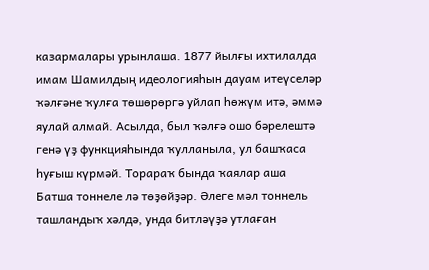казармалары урынлаша. 1877 йылғы ихтилалда имам Шамилдың идеологияһын дауам итеүселәр ҡәлғәне ҡулға төшөрөргә уйлап һөжүм итә, әммә яулай алмай. Асылда, был ҡәлғә ошо бәрелештә генә үҙ функцияһында ҡулланыла, ул башҡаса һуғыш күрмәй. Торараҡ бында ҡаялар аша Батша тоннеле лә төҙөйҙәр. Әлеге мәл тоннель ташландыҡ хәлдә, унда битләүҙә утлаған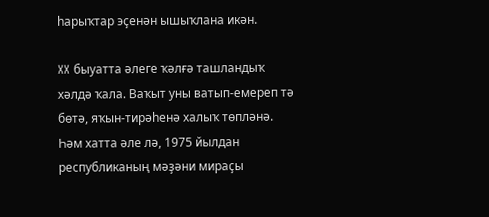һарыҡтар эҫенән ышыҡлана икән.

XX быуатта әлеге ҡәлғә ташландыҡ хәлдә ҡала. Ваҡыт уны ватып-емереп тә бөтә, яҡын-тирәһенә халыҡ төпләнә. Һәм хатта әле лә, 1975 йылдан республиканың мәҙәни мираҫы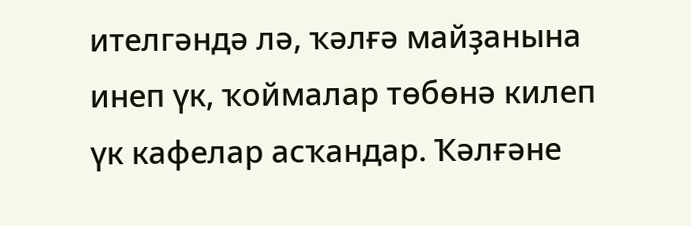ителгәндә лә, ҡәлғә майҙанына инеп үк, ҡоймалар төбөнә килеп үк кафелар асҡандар. Ҡәлғәне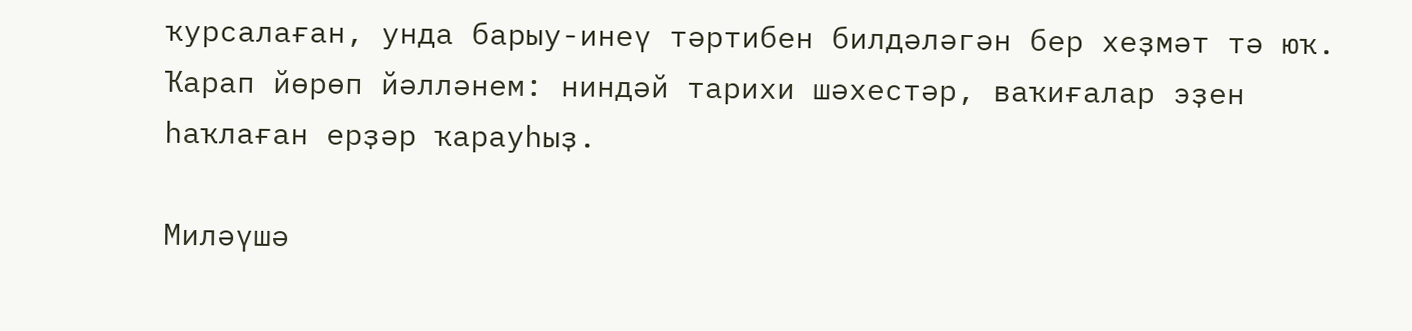ҡурсалаған, унда барыу-инеү тәртибен билдәләгән бер хеҙмәт тә юҡ. Ҡарап йөрөп йәлләнем: ниндәй тарихи шәхестәр, ваҡиғалар эҙен һаҡлаған ерҙәр ҡарауһыҙ.

Миләүшә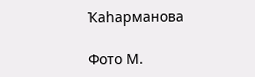Ҡаһарманова

Фото М.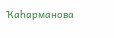Ҡаһарманова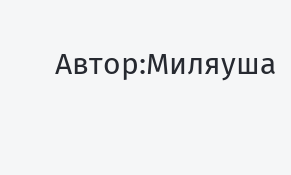Автор:Миляуша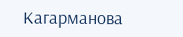Кагарманова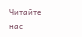Читайте нас